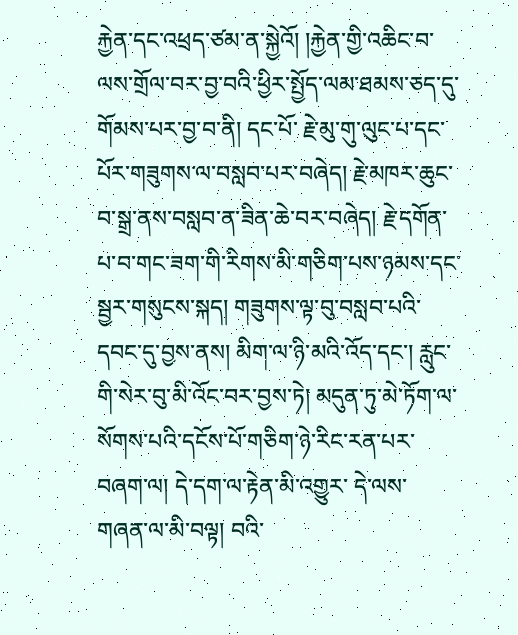རྐྱེན་དང་འཕྲད་ཙམ་ན་སྐྱེའོ། །རྐྱེན་གྱི་འཆིང་བ་ལས་གྲོལ་བར་བྱ་བའི་ཕྱིར་སྤྱོད་ལམ་ཐམས་ཅད་དུ་གོམས་པར་བྱ་བ་ནི། དང་པོ་ རྗེ་མུ་གུ་ལུང་པ་དང་པོར་གཟུགས་ལ་བསླབ་པར་བཞེད། རྗེ་མཁར་ཆུང་བ་སྒྲ་ནས་བསླབ་ན་ཟིན་ཆེ་བར་བཞེད། རྗེ་དགོན་པ་བ་གང་ཟག་གི་རིགས་མི་གཅིག་པས་ཉམས་དང་སྦྱར་གསུངས་སྐད། གཟུགས་ལྟ་བུ་བསླབ་པའི་དབང་དུ་བྱས་ནས། མིག་ལ་ཉི་མའི་འོད་དང་། རླུང་གི་སེར་བུ་མི་འོང་བར་བྱས་ཏེ། མདུན་ཏུ་མེ་ཏོག་ལ་སོགས་པའི་དངོས་པོ་གཅིག་ཉེ་རིང་རན་པར་བཞག་ལ། དེ་དག་ལ་རྟེན་མི་འགྱུར་ དེ་ལས་གཞན་ལ་མི་བལྟ། བའི་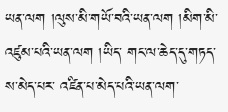ཡན་ལག །ལུས་མི་གཡོ་བའི་ཡན་ལག །མིག་མི་འཛུམ་པའི་ཡན་ལག །ཡིད་ གང་ལ་ཆེད་དུ་གཏད་ས་མེད་པར་ འཛིན་པ་མེད་པའི་ཡན་ལག་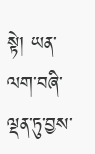སྟེ། ཡན་ལག་བཞི་ལྡན་ཏུ་བྱས་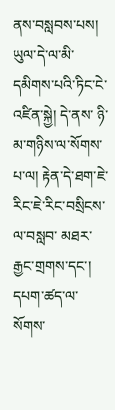ནས་བསླབས་པས། ཡུལ་དེ་ལ་མི་དམིགས་པའི་ཏིང་ངེ་འཛིན་སྐྱེ། དེ་ནས་ ཉི་མ་གཉིས་ལ་སོགས་པ་ལ། རྟེན་དེ་ཐག་ཇེ་རིང་ཇེ་རིང་བསྲིངས་ལ་བསླབ་ མཐར་རྒྱང་གྲགས་དང་། དཔག་ཚད་ལ་སོགས་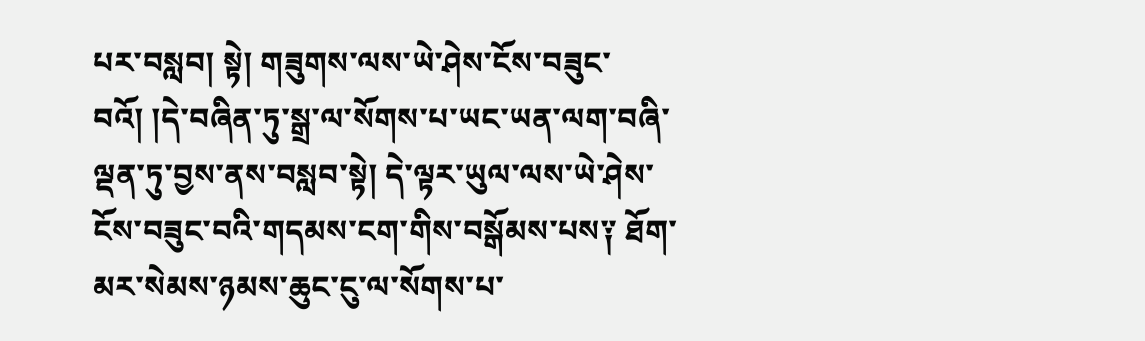པར་བསླབ། སྟེ། གཟུགས་ལས་ཡེ་ཤེས་ངོས་བཟུང་བའོ། །དེ་བཞིན་ཏུ་སྒྲ་ལ་སོགས་པ་ཡང་ཡན་ལག་བཞི་ལྡན་ཏུ་བྱས་ནས་བསླབ་སྟེ། དེ་ལྟར་ཡུལ་ལས་ཡེ་ཤེས་ངོས་བཟུང་བའི་གདམས་ངག་གིས་བསྒོམས་པས༑ ཐོག་མར་སེམས་ཉམས་ཆུང་ངུ་ལ་སོགས་པ་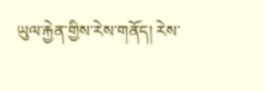ཡུལ་རྐྱེན་གྱིས་རེས་གནོད། རེས་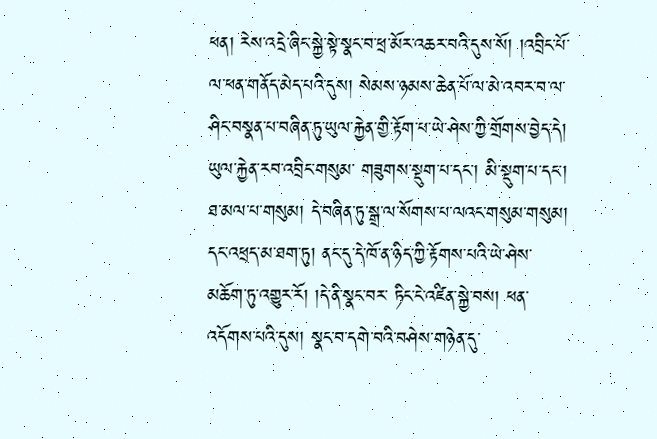ཕན། རེས་འདྲེ་ཞིང་སྐྱེ་སྟེ་སྣང་བ་ཕྲ་མོར་འཆར་བའི་དུས་སོ། །འབྲིང་པོ་ལ་ཕན་གནོད་མེད་པའི་དུས། སེམས་ཉམས་ཆེན་པོ་ལ་མེ་འབར་བ་ལ་ཤིང་བསྣན་པ་བཞིན་ཏུ་ཡུལ་རྐྱེན་གྱི་རྟོག་པ་ཡེ་ཤེས་ཀྱི་གྲོགས་བྱེད་དེ། ཡུལ་རྐྱེན་རབ་འབྲིང་གསུམ་ གཟུགས་སྡུག་པ་དང་། མི་སྡུག་པ་དང་། ཐ་མལ་པ་གསུམ། དེ་བཞིན་ཏུ་སྒྲ་ལ་སོགས་པ་ལའང་གསུམ་གསུམ། དང་འཕྲད་མ་ཐག་ཏུ། ནང་དུ་དེ་ཁོ་ན་ཉིད་ཀྱི་རྟོགས་པའི་ཡེ་ཤེས་མཆོག་ཏུ་འགྱུར་རོ། །དེ་ནི་སྣང་བར་ ཏིང་ངེ་འཛིན་སྐྱེ་བས། ཕན་འདོགས་པའི་དུས། སྣང་བ་དགེ་བའི་བཤེས་གཉེན་དུ་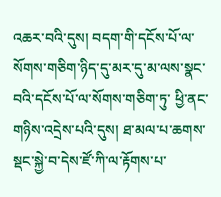འཆར་བའི་དུས། བདག་གི་དངོས་པོ་ལ་སོགས་གཅིག་ཉིད་དུ་མར་དུ་མ་ལས་སྣང་བའི་དངོས་པོ་ལ་སོགས་གཅིག་ཏུ་ ཕྱི་ནང་གཉིས་འདྲེས་པའི་དུས། ཐ་མལ་པ་ཆགས་སྡང་སྐྱེ་བ་དེས་ཛོ་ཀི་ལ་རྟོགས་པ་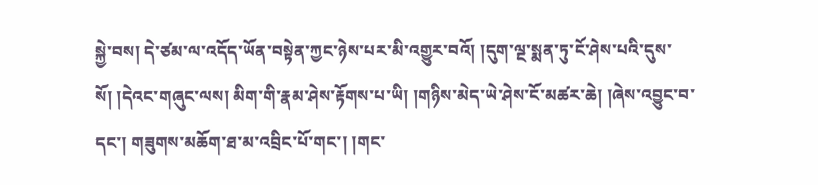སྐྱེ་བས། དེ་ཙམ་ལ་འདོད་ཡོན་བསྟེན་ཀྱང་ཉེས་པར་མི་འགྱུར་བའོ། །དུག་ལྔ་སྨན་ཏུ་ངོ་ཤེས་པའི་དུས་སོ། །དེའང་གཞུང་ལས། མིག་གི་རྣམ་ཤེས་རྟོགས་པ་ཡི། །གཉིས་མེད་ཡེ་ཤེས་ངོ་མཚར་ཆེ། །ཞེས་འབྱུང་བ་དང་། གཟུགས་མཆོག་ཐ་མ་འབྲིང་པོ་གང་། །གང་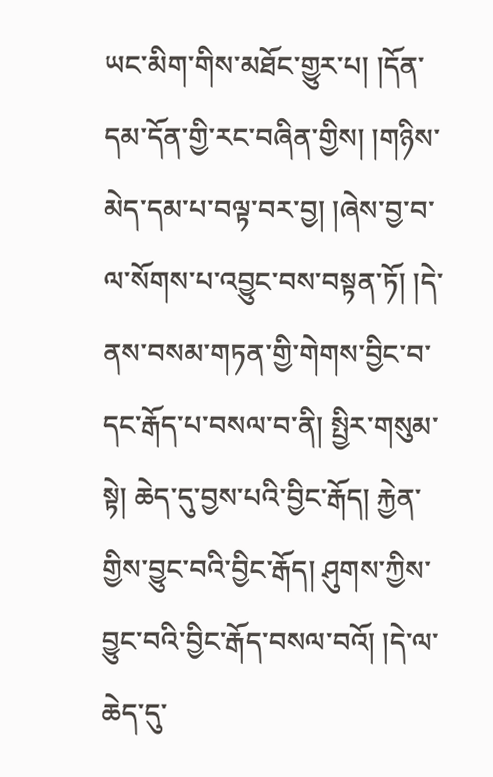ཡང་མིག་གིས་མཐོང་གྱུར་པ། །དོན་དམ་དོན་གྱི་རང་བཞིན་གྱིས། །གཉིས་མེད་དམ་པ་བལྟ་བར་བྱ། །ཞེས་བྱ་བ་ལ་སོགས་པ་འབྱུང་བས་བསྟན་ཏོ། །དེ་ནས་བསམ་གཏན་གྱི་གེགས་བྱིང་བ་དང་རྒོད་པ་བསལ་བ་ནི། སྤྱིར་གསུམ་སྟེ། ཆེད་དུ་བྱས་པའི་བྱིང་རྒོད། རྐྱེན་གྱིས་བྱུང་བའི་བྱིང་རྒོད། ཤུགས་ཀྱིས་བྱུང་བའི་བྱིང་རྒོད་བསལ་བའོ། །དེ་ལ་ཆེད་དུ་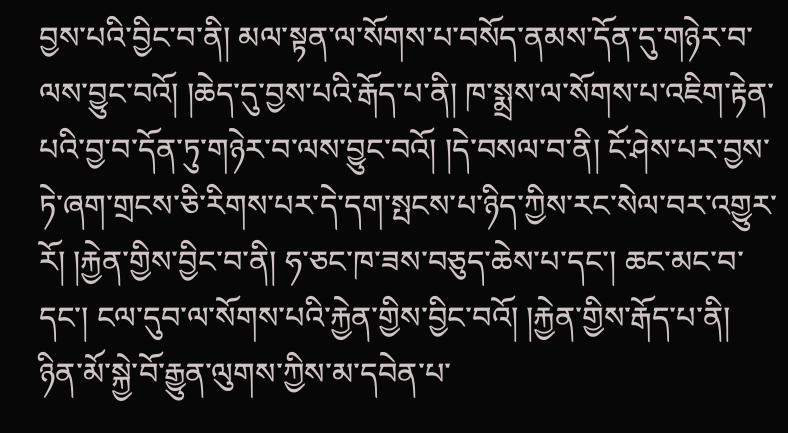བྱས་པའི་བྱིང་བ་ནི། མལ་སྟན་ལ་སོགས་པ་བསོད་ནམས་དོན་དུ་གཉེར་བ་ལས་བྱུང་བའོ། །ཆེད་དུ་བྱས་པའི་རྒོད་པ་ནི། ཁ་སྨྲས་ལ་སོགས་པ་འཇིག་རྟེན་པའི་བྱ་བ་དོན་ཏུ་གཉེར་བ་ལས་བྱུང་བའོ། །དེ་བསལ་བ་ནི། ངོ་ཤེས་པར་བྱས་ཏེ་ཞག་གྲངས་ཅི་རིགས་པར་དེ་དག་སྤངས་པ་ཉིད་ཀྱིས་རང་སེལ་བར་འགྱུར་རོ། །རྐྱེན་གྱིས་བྱིང་བ་ནི། ཧ་ཅང་ཁ་ཟས་བཅུད་ཆེས་པ་དང་། ཆང་མང་བ་དང་། ངལ་དུབ་ལ་སོགས་པའི་རྐྱེན་གྱིས་བྱིང་བའོ། །རྐྱེན་གྱིས་རྒོད་པ་ནི། ཉིན་མོ་སྐྱེ་བོ་རྒྱུན་ལུགས་ཀྱིས་མ་དབེན་པ་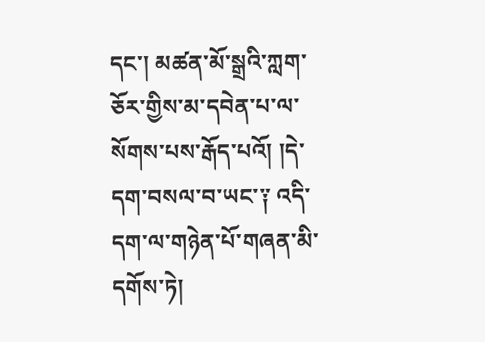དང་། མཚན་མོ་སྒྲའི་ཀླག་ཅོར་གྱིས་མ་དབེན་པ་ལ་སོགས་པས་རྒོད་པའོ། །དེ་དག་བསལ་བ་ཡང་༑ འདི་དག་ལ་གཉེན་པོ་གཞན་མི་དགོས་ཏེ།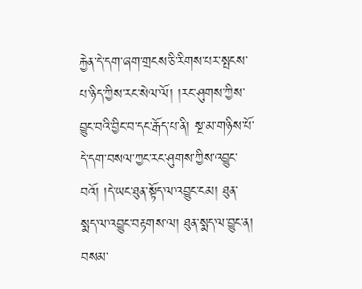རྐྱེན་དེ་དག་ཞག་གྲངས་ཅི་རིགས་པར་སྤངས་པ་ཉིད་ཀྱིས་རང་སེལ་ལོ། །རང་ཤུགས་ཀྱིས་བྱུང་བའི་བྱིང་བ་དང་རྒོད་པ་ནི། སྔ་མ་གཉིས་པོ་དེ་དག་བསལ་ཀྱང་རང་ཤུགས་ཀྱིས་འབྱུང་བའོ། །དེ་ཡང་ཐུན་སྟོད་ལ་འབྱུང་ངམ། ཐུན་སྨད་ལ་འབྱུང་བརྟགས་ལ། ཐུན་སྨད་ལ་བྱུང་ན། བསམ་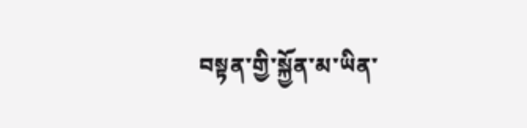བསྟན་གྱི་སྐྱོན་མ་ཡིན་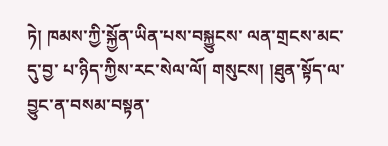ཏེ། ཁམས་ཀྱི་སྐྱོན་ཡིན་པས་བསྐྱུངས་ ལན་གྲངས་མང་དུ་བྱ་ པ་ཉིད་ཀྱིས་རང་སེལ་ལོ། གསུངས། །ཐུན་སྟོད་ལ་བྱུང་ན་བསམ་བསྟན་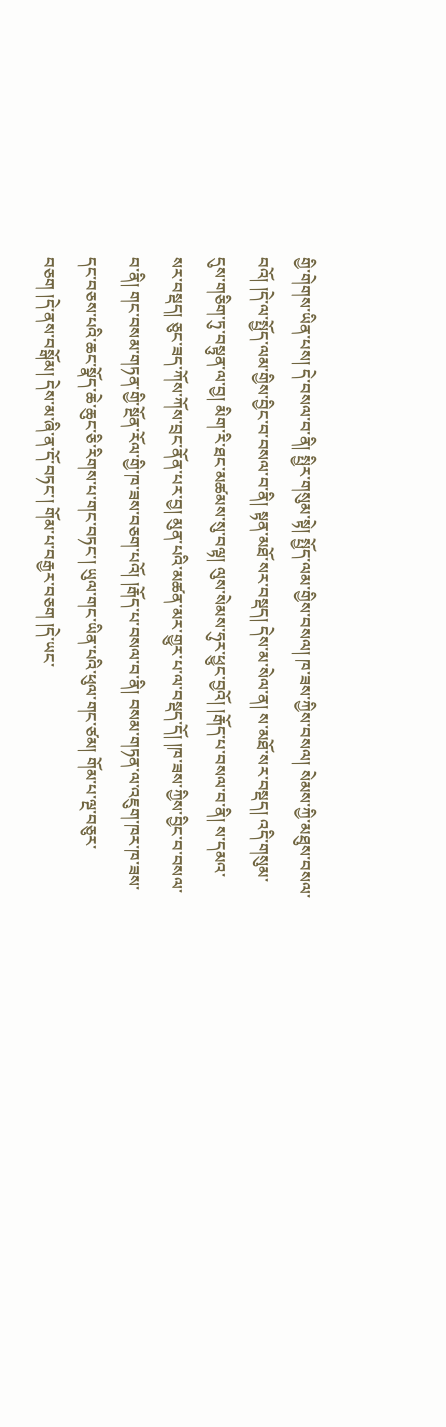གྱི་གེགས་ཡིན་པས། དེ་བསལ་བ་ནི། སྤྱིར་གསུམ་སྟེ། སྤྱོད་ལམ་གྱིས་བསལ། ཁ་ཟས་ཀྱིས་བསལ། སེམས་ཀྱི་མཐུས་བསལ་བའོ། །དེ་ལ་སྤྱོད་ལམ་གྱིས་བྱིང་བ་བསལ་བ་ནི། སྟན་མཐོ་སར་བསྡད། དེས་མ་སེལ་ན། ས་མཐོ་སར་བསྡད། འདི་གསུམ་དུས་གཅིག་ཏུ་བསྟུན་ལ་བྱ། མིག་རི་ཐང་མཚམས་སུ་བལྟ། ལུས་སེམས་ཧུར་ཕྱུང་བྱའོ། །རྒོད་པ་བསལ་བ་ནི། ས་དམའ་སར་བསྡད། ཅུང་ཟད་ཀོས་ཀོས་བྲང་ནོན་པར་བྱ། མུན་པའི་མཚན་མར་གྱུར་པ་ལ་བསྡད་དོ། །ཁ་ཟས་ཀྱིས་བྱིང་བ་བསལ་བ་ནི། གང་བསམ་གཏན་གྱི་སྔོན་རོལ་གྱི་ཁ་ཟས་བཅག་པའོ། །རྒོད་པ་བསལ་བ་ནི། བསམ་གཏན་ལ་འཇུག་ཁར་ཁ་ཟས་དང་བཅས་པའི་ཆང་སྣོད་ཆེ་ཆུང་ཅི་རིགས་པ་གང་བཏང་། ཡུལ་གང་ཡིན་པའི་ཕུལ་གང་ཙམ། གོམ་པ་ལྔ་བཅུར་བཅག །དེ་ནས་བསྒོམ། དེས་མ་ཞི་ན་དོ་བཏང་། གོམ་པ་བརྒྱར་བཅག །དེ་ཡང་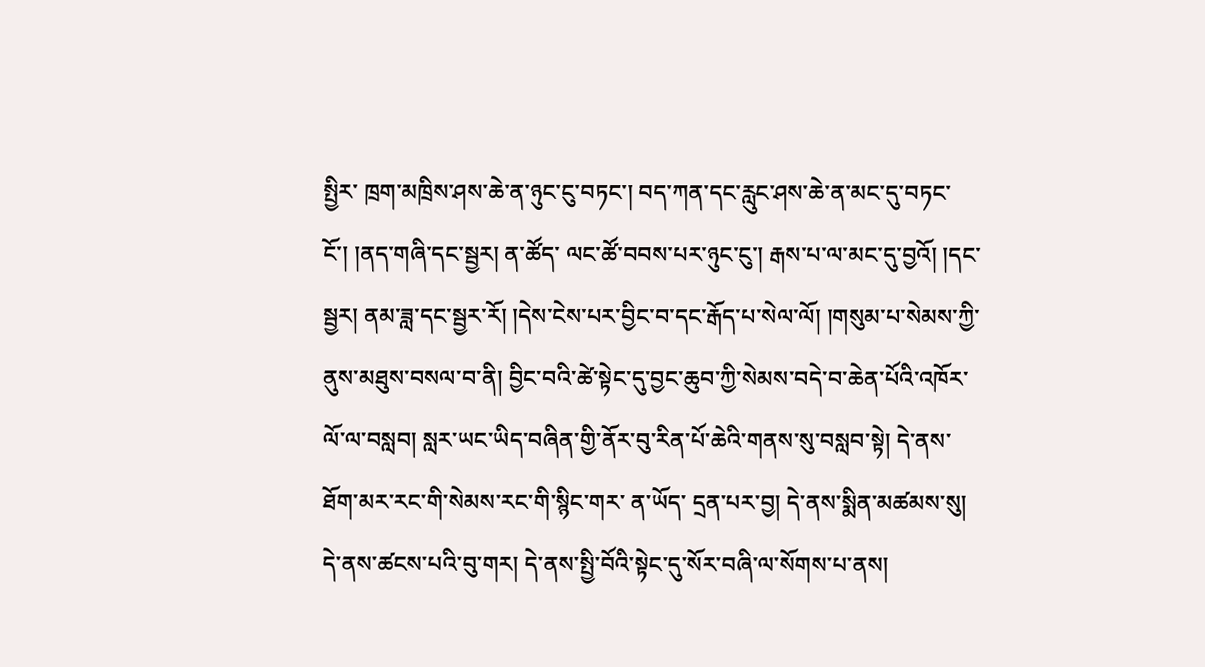སྤྱིར་ ཁྲག་མཁྲིས་ཤས་ཆེ་ན་ཉུང་ངུ་བཏང་། བད་ཀན་དང་རླུང་ཤས་ཆེ་ན་མང་དུ་བཏང་ངོ་། །ནད་གཞི་དང་སྦྱར། ན་ཚོད་ ལང་ཚོ་བབས་པར་ཉུང་ངུ་། རྒས་པ་ལ་མང་དུ་བྱའོ། །དང་སྦྱར། ནམ་ཟླ་དང་སྦྱར་རོ། །དེས་ངེས་པར་བྱིང་བ་དང་རྒོད་པ་སེལ་ལོ། །གསུམ་པ་སེམས་ཀྱི་ནུས་མཐུས་བསལ་བ་ནི། བྱིང་བའི་ཚེ་སྟེང་དུ་བྱང་ཆུབ་ཀྱི་སེམས་བདེ་བ་ཆེན་པོའི་འཁོར་ལོ་ལ་བསླབ། སླར་ཡང་ཡིད་བཞིན་གྱི་ནོར་བུ་རིན་པོ་ཆེའི་གནས་སུ་བསླབ་སྟེ། དེ་ནས་ཐོག་མར་རང་གི་སེམས་རང་གི་སྙིང་གར་ ན་ཡོད་ དྲན་པར་བྱ། དེ་ནས་སྨིན་མཚམས་སུ། དེ་ནས་ཚངས་པའི་བུ་གར། དེ་ནས་སྤྱི་བོའི་སྟེང་དུ་སོར་བཞི་ལ་སོགས་པ་ནས།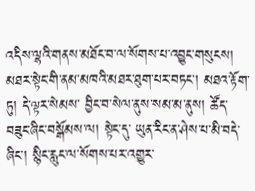འདིས་ལྷའི་གནས་མཐོང་བ་ལ་སོགས་པ་འབྱུང་གསུངས། མཐར་སྟེང་གི་ནམ་མཁའི་མཐར་ཐུག་པར་བཏང་། མཐའ་རྟོག་ཏུ། དེ་ལྟར་སེམས་ བྱིང་བ་སེལ་ནུས་སམ་མ་ནུས། ཚོད་བཟུང་ཞིང་བསྒོམས་ལ། སྟེང་དུ་ ཡུན་རིང་ན་ཤེས་པ་མི་བདེ་ཞིང་། སྙིང་རླུང་ལ་སོགས་པར་འགྱུར་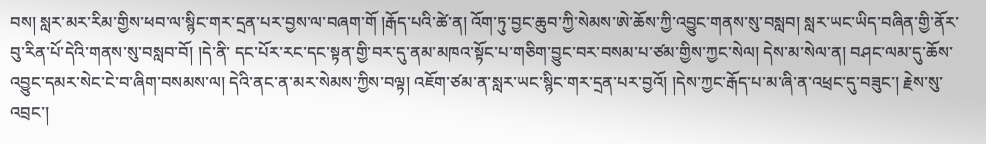བས། སླར་མར་རིམ་གྱིས་ཕབ་ལ་སྙིང་གར་དྲན་པར་བྱས་ལ་བཞག་གོ །རྒོད་པའི་ཚེ་ན། འོག་ཏུ་བྱང་ཆུབ་ཀྱི་སེམས་ཨེ་ཆོས་ཀྱི་འབྱུང་གནས་སུ་བསླབ། སླར་ཡང་ཡིད་བཞིན་གྱི་ནོར་བུ་རིན་པོ་དེའི་གནས་སུ་བསླབ་བོ། །དེ་ནི་ དང་པོར་རང་དང་སྟན་གྱི་བར་དུ་ནམ་མཁའ་སྟོང་པ་གཅིག་བྱུང་བར་བསམ་པ་ཙམ་གྱིས་ཀྱང་སེལ། དེས་མ་སེལ་ན། བཤང་ལམ་དུ་ཆོས་འབྱུང་དམར་སེང་ངེ་བ་ཞིག་བསམས་ལ། དེའི་ནང་ན་མར་སེམས་ཀྱིས་བལྟ། འཇོག་ཙམ་ན་སླར་ཡང་སྙིང་གར་དྲན་པར་བྱའོ། །དེས་ཀྱང་རྒོད་པ་མ་ཞི་ན་འཕྲང་དུ་བཟུང་། རྗེས་སུ་འབྲང་།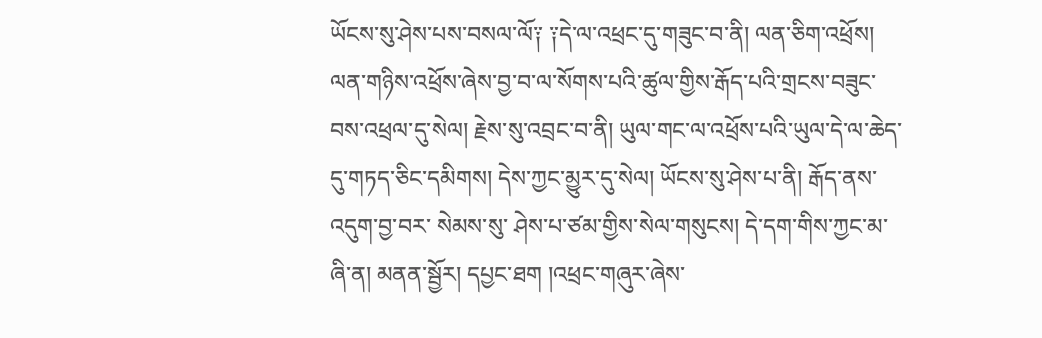ཡོངས་སུ་ཤེས་པས་བསལ་ལོ༑ ༑དེ་ལ་འཕྲང་དུ་གཟུང་བ་ནི། ལན་ཅིག་འཕྲོས། ལན་གཉིས་འཕྲོས་ཞེས་བྱ་བ་ལ་སོགས་པའི་ཚུལ་གྱིས་རྒོད་པའི་གྲངས་བཟུང་བས་འཕྲལ་དུ་སེལ། རྗེས་སུ་འབྲང་བ་ནི། ཡུལ་གང་ལ་འཕྲོས་པའི་ཡུལ་དེ་ལ་ཆེད་དུ་གཏད་ཅིང་དམིགས། དེས་ཀྱང་མྱུར་དུ་སེལ། ཡོངས་སུ་ཤེས་པ་ནི། རྒོད་ནས་འདུག་བྱ་བར་ སེམས་སུ་ ཤེས་པ་ཙམ་གྱིས་སེལ་གསུངས། དེ་དག་གིས་ཀྱང་མ་ཞི་ན། མནན་སྦྱོར། དཔྱང་ཐག །འཕྲང་གཞུར་ཞེས་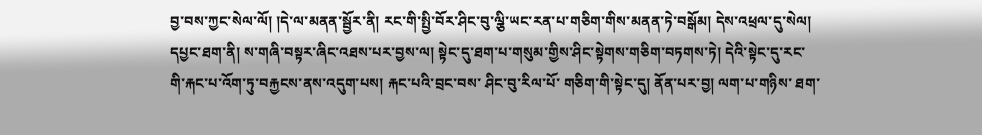བྱ་བས་ཀྱང་སེལ་ལོ། །དེ་ལ་མནན་སྦྱོར་ནི། རང་གི་སྤྱི་བོར་ཤིང་བུ་ལྕི་ཡང་རན་པ་གཅིག་གིས་མནན་ཏེ་བསྒོམ། དེས་འཕྲལ་དུ་སེལ། དཔྱང་ཐག་ནི། ས་གཞི་བསྟར་ཞིང་འཐས་པར་བྱས་ལ། སྟེང་དུ་ཐག་པ་གསུམ་གྱིས་ཤིང་སྟེགས་གཅིག་བཏགས་ཏེ། དེའི་སྟེང་དུ་རང་གི་རྐང་པ་འོག་ཏུ་བརྐྱངས་ནས་འདུག་པས། རྐང་པའི་བྲང་བས་ ཤིང་བུ་རིལ་པོ་ གཅིག་གི་སྟེང་དུ། ནོན་པར་བྱ། ལག་པ་གཉིས་ ཐག་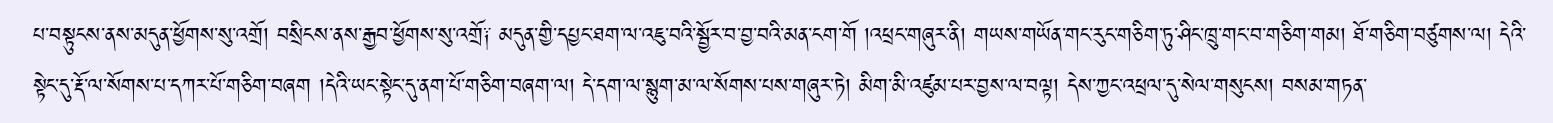པ་བསྟུངས་ནས་མདུན་ཕྱོགས་སུ་འགྲོ། བསྲིངས་ནས་རྒྱབ་ཕྱོགས་སུ་འགྲོ༑ མདུན་གྱི་དཔྱང་ཐག་ལ་འཇུ་བའི་སྦྱོར་བ་བྱ་བའི་མན་ངག་གོ །འཕྲང་གཞུར་ནི། གཡས་གཡོན་གང་རུང་གཅིག་ཏུ་ཤིང་ཁྲུ་གང་བ་གཅིག་གམ། ཐོ་གཅིག་བཙུགས་ལ། དེའི་སྟེང་དུ་རྡོ་ལ་སོགས་པ་དཀར་པོ་གཅིག་བཞག །དེའི་ཡང་སྟེང་དུ་ནག་པོ་གཅིག་བཞག་ལ། དེ་དག་ལ་སྙུག་མ་ལ་སོགས་པས་གཞུར་ཏེ། མིག་མི་འཛུམ་པར་བྱས་ལ་བལྟ། དེས་ཀྱང་འཕྲལ་དུ་སེལ་གསུངས། བསམ་གཏན་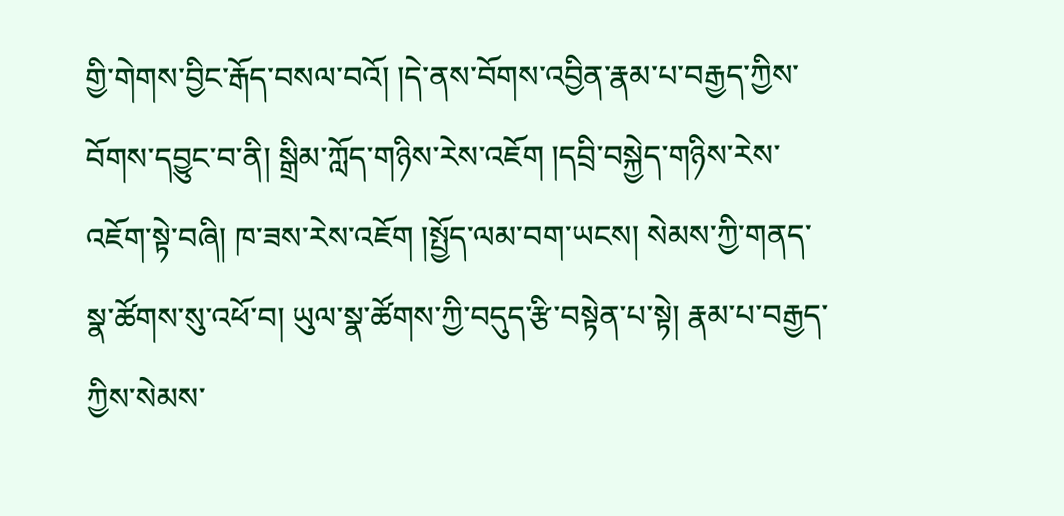གྱི་གེགས་བྱིང་རྒོད་བསལ་བའོ། །དེ་ནས་བོགས་འབྱིན་རྣམ་པ་བརྒྱད་ཀྱིས་བོགས་དབྱུང་བ་ནི། སྒྲིམ་ཀློད་གཉིས་རེས་འཇོག །དབྲི་བསྐྱེད་གཉིས་རེས་འཇོག་སྟེ་བཞི། ཁ་ཟས་རེས་འཇོག །སྤྱོད་ལམ་བག་ཡངས། སེམས་ཀྱི་གནད་སྣ་ཚོགས་སུ་འཕོ་བ། ཡུལ་སྣ་ཚོགས་ཀྱི་བདུད་རྩི་བསྟེན་པ་སྟེ། རྣམ་པ་བརྒྱད་ཀྱིས་སེམས་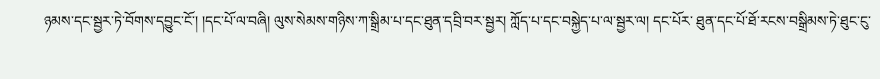ཉམས་དང་སྦྱར་ཏེ་བོགས་དབྱུང་ངོ་། །དང་པོ་ལ་བཞི། ལུས་སེམས་གཉིས་ཀ་སྒྲིམ་པ་དང་ཐུན་དབྲི་བར་སྦྱར། ཀློད་པ་དང་བསྐྱེད་པ་ལ་སྦྱར་ལ། དང་པོར་ ཐུན་དང་པོ་ཐོ་རངས་བསྒྲིམས་ཏེ་ཐུང་ངུ་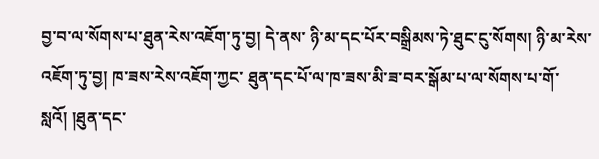བྱ་བ་ལ་སོགས་པ་ཐུན་རེས་འཇོག་ཏུ་བྱ། དེ་ནས་ ཉི་མ་དང་པོར་བསྒྲིམས་ཏེ་ཐུང་ངུ་སོགས། ཉི་མ་རེས་འཇོག་ཏུ་བྱ། ཁ་ཟས་རེས་འཇོག་ཀྱང་ ཐུན་དང་པོ་ལ་ཁ་ཟས་མི་ཟ་བར་སྒོམ་པ་ལ་སོགས་པ་གོ་སླའོ། །ཐུན་དང་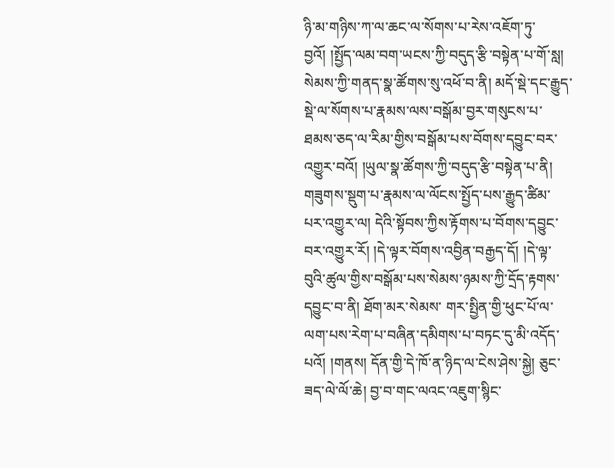ཉི་མ་གཉིས་ཀ་ལ་ཆང་ལ་སོགས་པ་རེས་འཇོག་ཏུ་བྱའོ། །སྤྱོད་ལམ་བག་ཡངས་ཀྱི་བདུད་རྩི་བསྟེན་པ་གོ་སླ། སེམས་ཀྱི་གནད་སྣ་ཚོགས་སུ་འཕོ་བ་ནི། མདོ་སྡེ་དང་རྒྱུད་སྡེ་ལ་སོགས་པ་རྣམས་ལས་བསྒོམ་བྱར་གསུངས་པ་ཐམས་ཅད་ལ་རིམ་གྱིས་བསྒོམ་པས་བོགས་དབྱུང་བར་འགྱུར་བའོ། །ཡུལ་སྣ་ཚོགས་ཀྱི་བདུད་རྩི་བསྟེན་པ་ནི། གཟུགས་སྡུག་པ་རྣམས་ལ་ལོངས་སྤྱོད་པས་རྒྱུད་ཚིམ་པར་འགྱུར་ལ། དེའི་སྟོབས་ཀྱིས་རྟོགས་པ་བོགས་དབྱུང་བར་འགྱུར་རོ། །དེ་ལྟར་བོགས་འབྱིན་བརྒྱད་དོ། །དེ་ལྟ་བུའི་ཚུལ་གྱིས་བསྒོམ་པས་སེམས་ཉམས་ཀྱི་དྲོད་རྟགས་དབྱུང་བ་ནི། ཐོག་མར་སེམས་ གར་སྤྱིན་གྱི་ཕུང་པོ་ལ་ལག་པས་རེག་པ་བཞིན་དམིགས་པ་བཏང་དུ་མི་འདོད་པའོ། །གནས། དོན་གྱི་དེ་ཁོ་ན་ཉིད་ལ་ངེས་ཤེས་སྐྱེ། ཅུང་ཟད་ལེ་ལོ་ཆེ། བྱ་བ་གང་ལའང་འཇུག་སྙིང་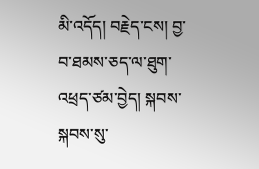མི་འདོད། བརྗེད་ངས། བྱ་བ་ཐམས་ཅད་ལ་ཐུག་འཕྲད་ཙམ་བྱེད། སྐབས་སྐབས་སུ་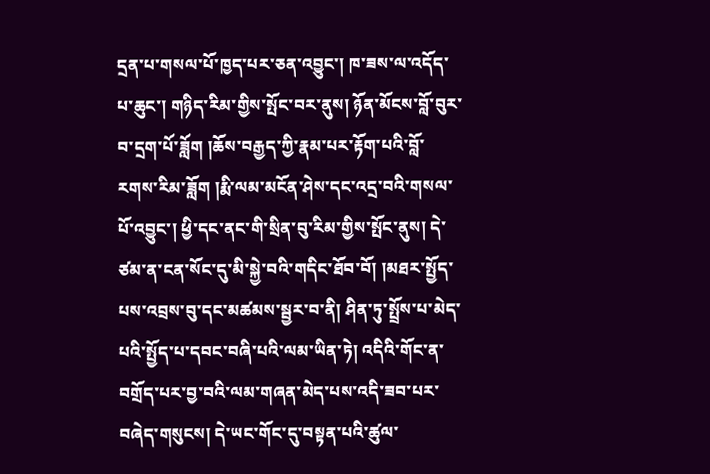དྲན་པ་གསལ་པོ་ཁྱད་པར་ཅན་འབྱུང་། ཁ་ཟས་ལ་འདོད་པ་ཆུང་། གཉིད་རིམ་གྱིས་སྤོང་བར་ནུས། ཉོན་མོངས་བློ་བུར་བ་དྲག་པོ་ཟློག །ཆོས་བརྒྱད་ཀྱི་རྣམ་པར་རྟོག་པའི་བློ་རགས་རིམ་ཟློག །རྨི་ལམ་མངོན་ཤེས་དང་འདྲ་བའི་གསལ་པོ་འབྱུང་། ཕྱི་དང་ནང་གི་སྲིན་བུ་རིམ་གྱིས་སྤོང་ནུས། དེ་ཙམ་ན་ངན་སོང་དུ་མི་སྐྱེ་བའི་གདིང་ཐོབ་བོ། །མཐར་སྤྱོད་པས་འབྲས་བུ་དང་མཚམས་སྦྱར་བ་ནི། ཤིན་ཏུ་སྤྲོས་པ་མེད་པའི་སྤྱོད་པ་དབང་བཞི་པའི་ལམ་ཡིན་ཏེ། འདིའི་གོང་ན་བགྲོད་པར་བྱ་བའི་ལམ་གཞན་མེད་པས་འདི་ཟབ་པར་བཞེད་གསུངས། དེ་ཡང་གོང་དུ་བསྟན་པའི་ཚུལ་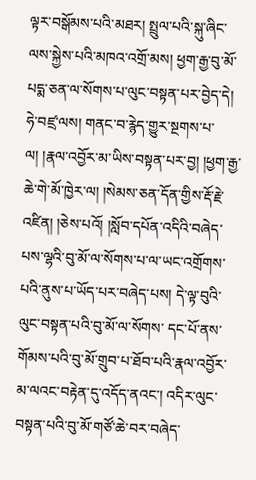ལྟར་བསྒོམས་པའི་མཐར། སྤྲུལ་པའི་སྐུ་ཞིང་ལས་སྐྱེས་པའི་མཁའ་འགྲོ་མས། ཕྱག་རྒྱ་བུ་མོ་པདྨ་ཅན་ལ་སོགས་པ་ལུང་བསྟན་པར་བྱེད་དེ། ཧེ་བཛྲ་ལས། གནང་བ་རྙེད་གྱུར་སྔགས་པ་ལ། །རྣལ་འབྱོར་མ་ཡིས་བསྟན་པར་བྱ། །ཕྱག་རྒྱ་ཆེ་གེ་མོ་ཁྱེར་ལ། །སེམས་ཅན་དོན་གྱིས་རྡོ་རྗེ་འཛིན། །ཅེས་པའོ། །སློབ་དཔོན་འདིའི་བཞེད་པས་ལྷའི་བུ་མོ་ལ་སོགས་པ་ལ་ཡང་འགྲོགས་པའི་ནུས་པ་ཡོད་པར་བཞེད་པས། དེ་ལྟ་བུའི་ལུང་བསྟན་པའི་བུ་མོ་ལ་སོགས་ དང་པོ་ནས་གོམས་པའི་བུ་མོ་གྲུབ་པ་ཐོབ་པའི་རྣལ་འབྱོར་མ་ལའང་བརྟེན་དུ་འདོད་ནའང་། འདིར་ལུང་བསྟན་པའི་བུ་མོ་གཙོ་ཆེ་བར་བཞེད་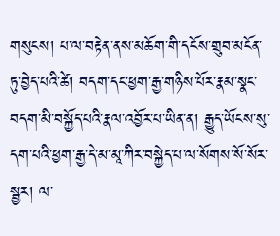གསུངས། པ་ལ་བརྟེན་ནས་མཆོག་གི་དངོས་གྲུབ་མངོན་ཏུ་བྱེད་པའི་ཚེ། བདག་དང་ཕྱག་རྒྱ་གཉིས་པོར་རྣམ་སྣང་ བདག་མི་བསྐྱོད་པའི་རྣལ་འབྱོར་པ་ཡིན་ན། རྒྱུད་ཡོངས་སུ་དག་པའི་ཕྱག་རྒྱ་དེ་མ་མཱ་ཀིར་བསྐྱེད་པ་ལ་སོགས་སོ་སོར་སྦྱར། ལ་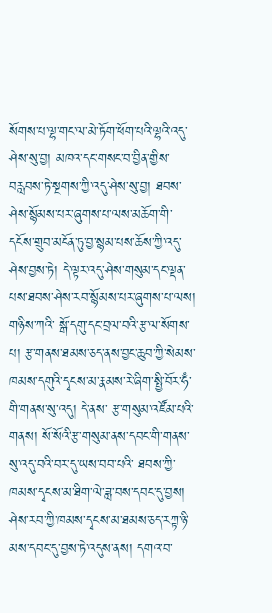སོགས་པ་ལྷ་གང་ལ་མེ་ཏོག་ཕོག་པའི་ལྷའི་འདུ་ཤེས་སུ་བྱ། མཁའ་དང་གསང་བ་བྱིན་གྱིས་བརླབས་ཏེ་སྔགས་ཀྱི་འདུ་ཤེས་སུ་བྱ། ཐབས་ཤེས་སྙོམས་པར་ཞུགས་པ་ལས་མཆོག་གི་དངོས་གྲུབ་མངོན་ཏུ་བྱ་སྙམ་པས་ཆོས་ཀྱི་འདུ་ཤེས་བྱས་ཏེ། དེ་ལྟར་འདུ་ཤེས་གསུམ་དང་ལྡན་པས་ཐབས་ཤེས་རབ་སྙོམས་པར་ཞུགས་པ་ལས། གཉིས་ཀའི་ སྒོ་དགུ་དང་བྲལ་བའི་རྩ་ལ་སོགས་པ། རྩ་གནས་ཐམས་ཅད་ནས་བྱང་ཆུབ་ཀྱི་སེམས་ཁམས་དགུའི་དྭངས་མ་རྣམས་རེ་ཞིག་སྤྱི་བོར་ཧྃ་གི་གནས་སུ་འདུ། དེ་ནས་ རྩ་གསུམ་འཛོམ་པའི་གནས། སོ་སོའི་རྩ་གསུམ་ནས་དབང་གི་གནས་སུ་འདུ་བའི་བར་དུ་ཡས་བབ་པའི་ ཐབས་ཀྱི་ཁམས་དྭངས་མ་ཐིག་ལེ་ཟླ་བས་དབང་དུ་བྱས། ཤེས་རབ་ཀྱི་ཁམས་དྭངས་མ་ཐམས་ཅད་རཀྟ་ཉི་མས་དབང་དུ་བྱས་ཏེ་འདུས་ནས། དགའ་བ་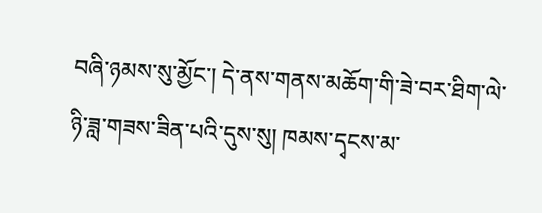བཞི་ཉམས་སུ་མྱོང་། དེ་ནས་གནས་མཆོག་གི་ཟེ་བར་ཐིག་ལེ་ཉི་ཟླ་གཟས་ཟིན་པའི་དུས་སུ། ཁམས་དྭངས་མ་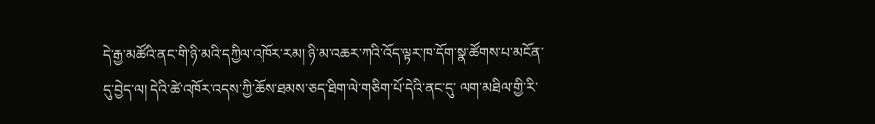དེ་རྒྱ་མཚོའི་ནང་གི་ཉི་མའི་དཀྱིལ་འཁོར་རམ། ཉི་མ་འཆར་ཀའི་འོད་ལྟར་ཁ་དོག་སྣ་ཚོགས་པ་མངོན་དུ་བྱེད་ལ། དེའི་ཚེ་འཁོར་འདས་ཀྱི་ཆོས་ཐམས་ཅད་ཐིག་ལེ་གཅིག་པོ་དེའི་ནང་དུ་ ལག་མཐིལ་གྱི་རི་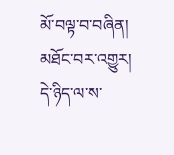མོ་བལྟ་བ་བཞིན། མཐོང་བར་འགྱུར། དེ་ཉིད་ལ་ས་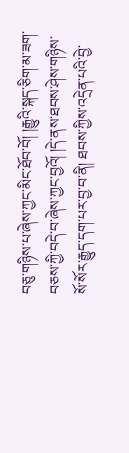བཅུ་གཉིས་པ་ཞེས་ཀྱང་མིང་ཐོབ་བོ། །རྒྱུའི་སྐད་ཅིག་མ་ཟག་བཅས་ཀྱི་བདེ་བ་ཞེས་ཀྱང་བྱའོ། །དེ་ནས་ཐབས་ཤེས་གཉིས་སོ་སོར་རྒྱུད་དག་པར་བྱ་བ་ནི། ཐབས་ཀྱིས་འདྲེན་པའི་བྱེ་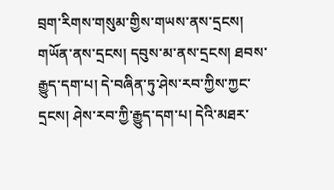བྲག་རིགས་གསུམ་གྱིས་གཡས་ནས་དྲངས། གཡོན་ནས་དྲངས། དབུས་མ་ནས་དྲངས། ཐབས་རྒྱུད་དག་པ། དེ་བཞིན་ཏུ་ཤེས་རབ་ཀྱིས་ཀྱང་དྲངས། ཤེས་རབ་ཀྱི་རྒྱུད་དག་པ། དེའི་མཐར་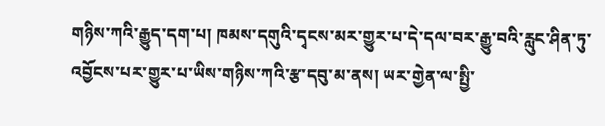གཉིས་ཀའི་རྒྱུད་དག་པ། ཁམས་དགུའི་དྭངས་མར་གྱུར་པ་དེ་དལ་བར་རྒྱུ་བའི་རླུང་ཤིན་ཏུ་འབྱོངས་པར་གྱུར་པ་ཡིས་གཉིས་ཀའི་རྩ་དབུ་མ་ནས། ཡར་གྱེན་ལ་སྤྱི་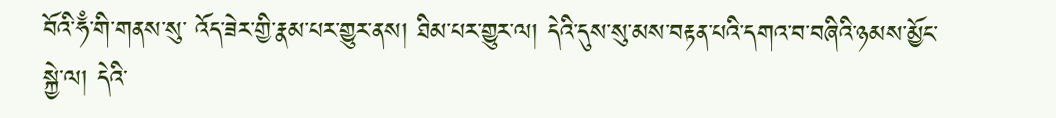བོའི་ཧྃ་གི་གནས་སུ་ འོད་ཟེར་གྱི་རྣམ་པར་གྱུར་ནས། ཐིམ་པར་གྱུར་ལ། དེའི་དུས་སུ་མས་བརྟན་པའི་དགའ་བ་བཞིའི་ཉམས་མྱོང་སྐྱེ་ལ། དེའི་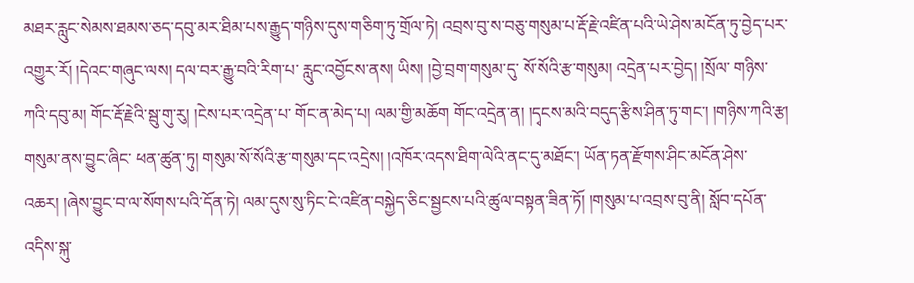མཐར་རླུང་སེམས་ཐམས་ཅད་དབུ་མར་ཐིམ་པས་རྒྱུད་གཉིས་དུས་གཅིག་ཏུ་གྲོལ་ཏེ། འབྲས་བུ་ས་བཅུ་གསུམ་པ་རྡོ་རྗེ་འཛིན་པའི་ཡེ་ཤེས་མངོན་ཏུ་བྱེད་པར་འགྱུར་རོ། །དེའང་གཞུང་ལས། དལ་བར་རྒྱུ་བའི་རིག་པ་ རླུང་འབྱོངས་ནས། ཡིས། །བྱེ་བྲག་གསུམ་དུ་ སོ་སོའི་རྩ་གསུམ། འདྲེན་པར་བྱེད། །སྲོལ་ གཉིས་ཀའི་དབུ་མ། གོང་རྡོ་རྗེའི་སྦུ་གུ་རུ། །ངེས་པར་འདྲེན་པ་ གོང་ན་མེད་པ། ལམ་གྱི་མཆོག གོང་འདྲེན་ན། །དྭངས་མའི་བདུད་རྩིས་ཤིན་ཏུ་གང་། །གཉིས་ཀའི་རྩ། གསུམ་ནས་བྱུང་ཞིང་ ཕན་ཚུན་ཏུ། གསུམ་སོ་སོའི་རྩ་གསུམ་དང་འདྲེས། །འཁོར་འདས་ཐིག་ལེའི་ནང་དུ་མཐོང་། ཡོན་ཏན་རྫོགས་ཤིང་མངོན་ཤེས་འཆར། །ཞེས་བྱུང་བ་ལ་སོགས་པའི་དོན་ཏེ། ལམ་དུས་སུ་ཏིང་ངེ་འཛིན་བསྐྱེད་ཅིང་སྦྱངས་པའི་ཚུལ་བསྟན་ཟིན་ཏོ། །གསུམ་པ་འབྲས་བུ་ནི། སློབ་དཔོན་འདིས་སྐུ་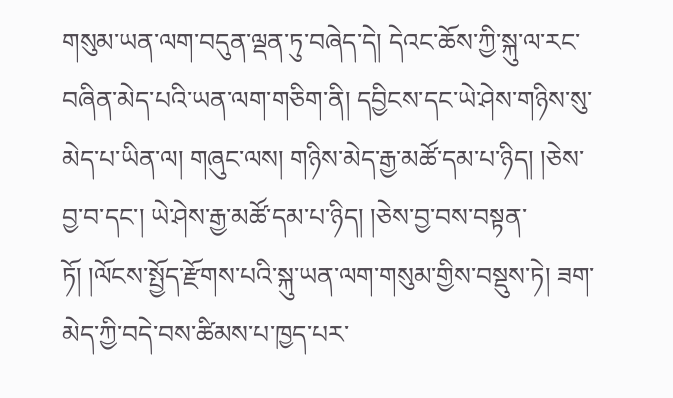གསུམ་ཡན་ལག་བདུན་ལྡན་ཏུ་བཞེད་དེ། དེའང་ཆོས་ཀྱི་སྐུ་ལ་རང་བཞིན་མེད་པའི་ཡན་ལག་གཅིག་ནི། དབྱིངས་དང་ཡེ་ཤེས་གཉིས་སུ་མེད་པ་ཡིན་ལ། གཞུང་ལས། གཉིས་མེད་རྒྱ་མཚོ་དམ་པ་ཉིད། །ཅེས་བྱ་བ་དང་། ཡེ་ཤེས་རྒྱ་མཚོ་དམ་པ་ཉིད། །ཅེས་བྱ་བས་བསྟན་ཏོ། །ལོངས་སྤྱོད་རྫོགས་པའི་སྐུ་ཡན་ལག་གསུམ་གྱིས་བསྡུས་ཏེ། ཟག་མེད་ཀྱི་བདེ་བས་ཚིམས་པ་ཁྱད་པར་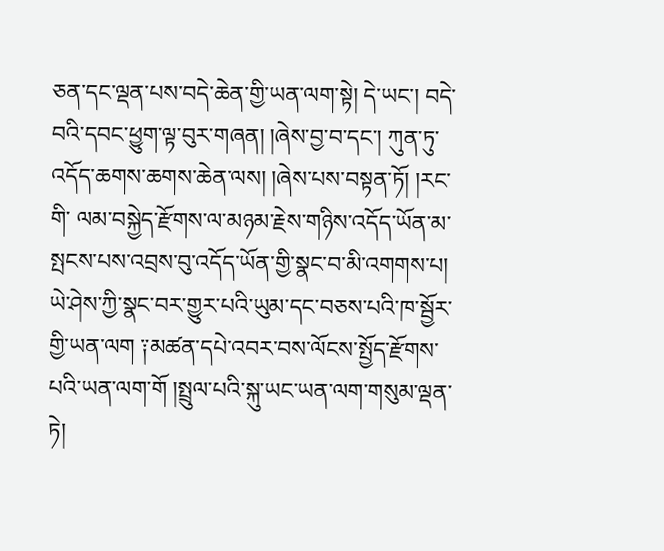ཅན་དང་ལྡན་པས་བདེ་ཆེན་གྱི་ཡན་ལག་སྟེ། དེ་ཡང་། བདེ་བའི་དབང་ཕྱུག་ལྟ་བུར་གཞན། །ཞེས་བྱ་བ་དང་། ཀུན་ཏུ་འདོད་ཆགས་ཆགས་ཆེན་ལས། །ཞེས་པས་བསྟན་ཏོ། །རང་གི་ ལམ་བསྐྱེད་རྫོགས་ལ་མཉམ་རྗེས་གཉིས་འདོད་ཡོན་མ་སྤངས་པས་འབྲས་བུ་འདོད་ཡོན་གྱི་སྣང་བ་མི་འགགས་པ། ཡེ་ཤེས་ཀྱི་སྣང་བར་གྱུར་པའི་ཡུམ་དང་བཅས་པའི་ཁ་སྦྱོར་གྱི་ཡན་ལག ༑མཚན་དཔེ་འབར་བས་ལོངས་སྤྱོད་རྫོགས་པའི་ཡན་ལག་གོ །སྤྲུལ་པའི་སྐུ་ཡང་ཡན་ལག་གསུམ་ལྡན་ཏེ།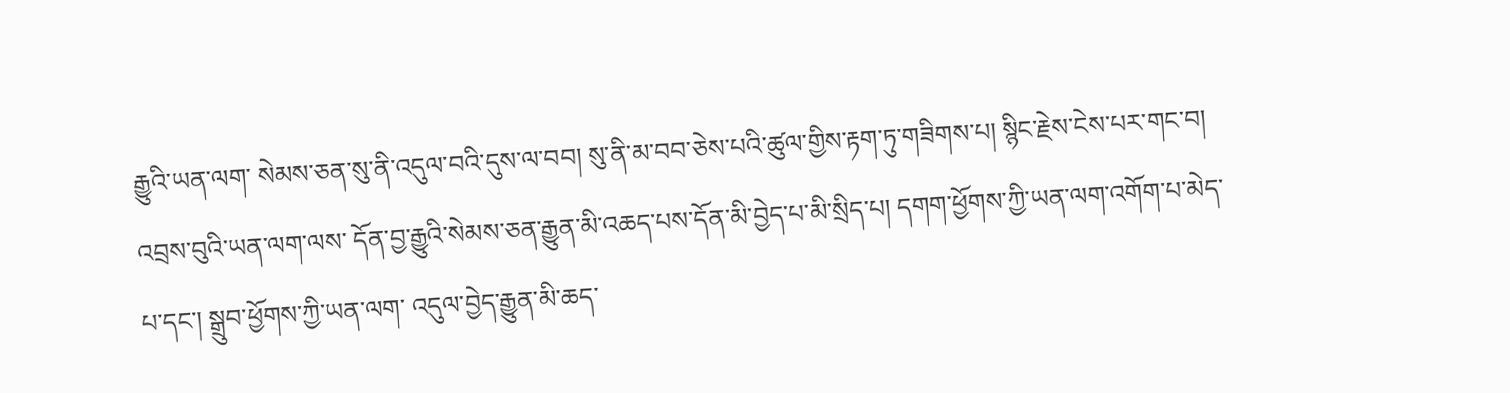རྒྱུའི་ཡན་ལག་ སེམས་ཅན་སུ་ནི་འདུལ་བའི་དུས་ལ་བབ། སུ་ནི་མ་བབ་ཅེས་པའི་ཚུལ་གྱིས་རྟག་ཏུ་གཟིགས་པ། སྙིང་རྗེས་ངེས་པར་གང་བ། འབྲས་བུའི་ཡན་ལག་ལས་ དོན་བྱ་རྒྱུའི་སེམས་ཅན་རྒྱུན་མི་འཆད་པས་དོན་མི་བྱེད་པ་མི་སྲིད་པ། དགག་ཕྱོགས་ཀྱི་ཡན་ལག་འགོག་པ་མེད་པ་དང་། སྒྲུབ་ཕྱོགས་ཀྱི་ཡན་ལག་ འདུལ་བྱེད་རྒྱུན་མི་ཆད་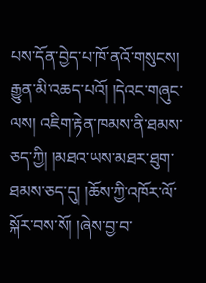པས་དོན་བྱེད་པ་ཁོ་ནའོ་གསུངས། རྒྱུན་མི་འཆད་པའོ། །དེའང་གཞུང་ལས། འཇིག་རྟེན་ཁམས་ནི་ཐམས་ཅད་ཀྱི། །མཐའ་ཡས་མཐར་ཐུག་ཐམས་ཅད་དུ། །ཆོས་ཀྱི་འཁོར་ལོ་སྐོར་བས་སོ། །ཞེས་བྱ་བ་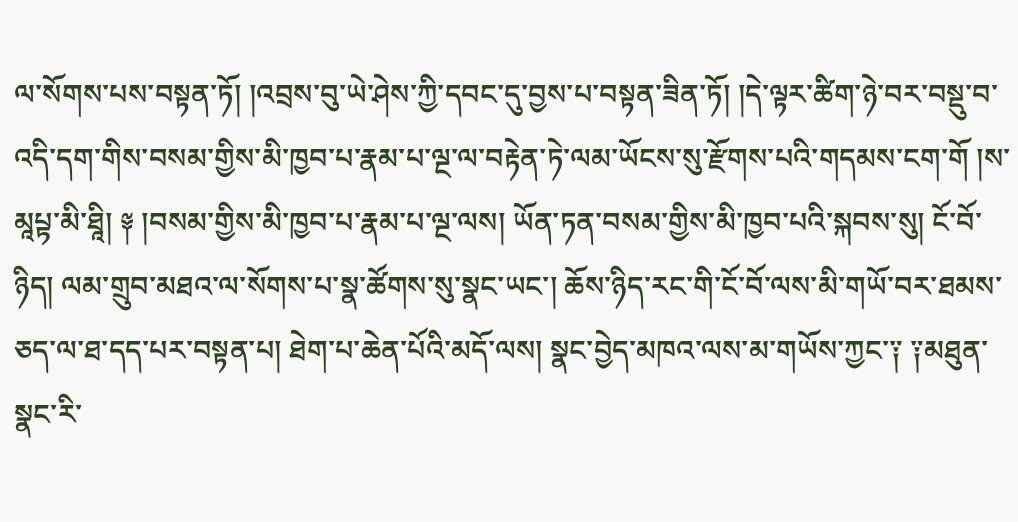ལ་སོགས་པས་བསྟན་ཏོ། །འབྲས་བུ་ཡེ་ཤེས་ཀྱི་དབང་དུ་བྱས་པ་བསྟན་ཟིན་ཏོ། །དེ་ལྟར་ཚིག་ཉེ་བར་བསྡུ་བ་འདི་དག་གིས་བསམ་གྱིས་མི་ཁྱབ་པ་རྣམ་པ་ལྔ་ལ་བརྟེན་ཏེ་ལམ་ཡོངས་སུ་རྫོགས་པའི་གདམས་ངག་གོ །ས་མཱཔྟ་མི་ཐཱི། ༈ །བསམ་གྱིས་མི་ཁྱབ་པ་རྣམ་པ་ལྔ་ལས། ཡོན་ཏན་བསམ་གྱིས་མི་ཁྱབ་པའི་སྐབས་སུ། ངོ་བོ་ཉིད། ལམ་གྲུབ་མཐའ་ལ་སོགས་པ་སྣ་ཚོགས་སུ་སྣང་ཡང་། ཆོས་ཉིད་རང་གི་ངོ་བོ་ལས་མི་གཡོ་བར་ཐམས་ཅད་ལ་ཐ་དད་པར་བསྟན་པ། ཐེག་པ་ཆེན་པོའི་མདོ་ལས། སྣང་བྱེད་མཁའ་ལས་མ་གཡོས་ཀྱང་༑ ༑མཐུན་སྣང་རི་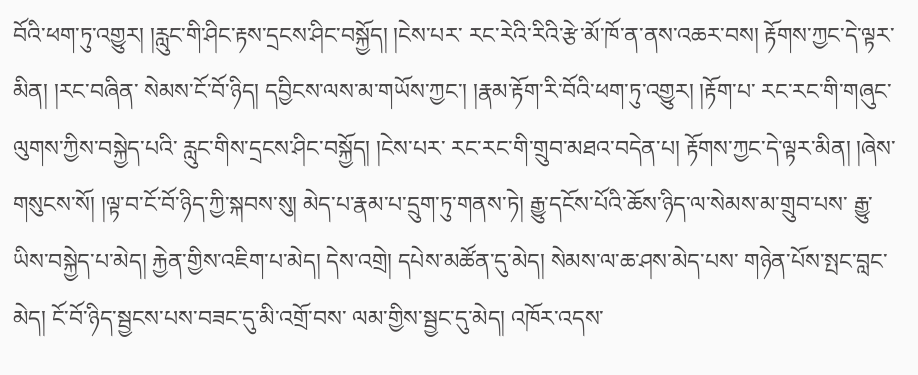བོའི་ཕག་ཏུ་འགྱུར། །རླུང་གི་ཤིང་རྟས་དྲངས་ཤིང་བསྐྱོད། །ངེས་པར་ རང་རེའི་རིའི་རྩེ་མོ་ཁོ་ན་ནས་འཆར་བས། རྟོགས་ཀྱང་དེ་ལྟར་མིན། །རང་བཞིན་ སེམས་ངོ་བོ་ཉིད། དབྱིངས་ལས་མ་གཡོས་ཀྱང་། །རྣམ་རྟོག་རི་བོའི་ཕག་ཏུ་འགྱུར། །རྟོག་པ་ རང་རང་གི་གཞུང་ལུགས་ཀྱིས་བསྐྱེད་པའི་ རླུང་གིས་དྲངས་ཤིང་བསྐྱོད། །ངེས་པར་ རང་རང་གི་གྲུབ་མཐའ་བདེན་པ། རྟོགས་ཀྱང་དེ་ལྟར་མིན། །ཞེས་གསུངས་སོ། །ལྟ་བ་ངོ་བོ་ཉིད་ཀྱི་སྐབས་སུ། མེད་པ་རྣམ་པ་དྲུག་ཏུ་གནས་ཏེ། རྒྱུ་དངོས་པོའི་ཆོས་ཉིད་ལ་སེམས་མ་གྲུབ་པས་ རྒྱུ་ཡིས་བསྐྱེད་པ་མེད། རྐྱེན་གྱིས་འཇིག་པ་མེད། དེས་འགྲེ། དཔེས་མཚོན་དུ་མེད། སེམས་ལ་ཆ་ཤས་མེད་པས་ གཉེན་པོས་སྤང་བླང་མེད། ངོ་བོ་ཉིད་སྦྱངས་པས་བཟང་དུ་མི་འགྲོ་བས་ ལམ་གྱིས་སྦྱང་དུ་མེད། འཁོར་འདས་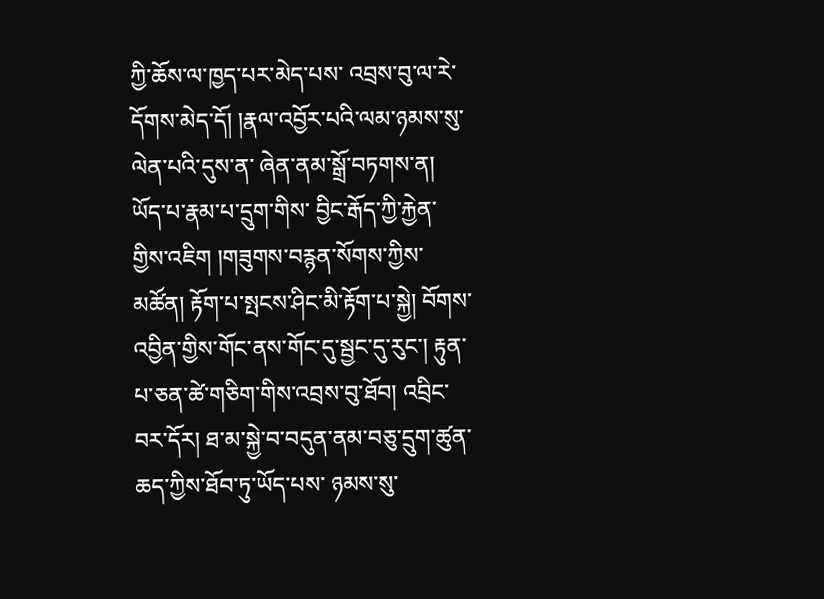ཀྱི་ཆོས་ལ་ཁྱད་པར་མེད་པས་ འབྲས་བུ་ལ་རེ་དོགས་མེད་དོ། །རྣལ་འབྱོར་པའི་ལམ་ཉམས་སུ་ལེན་པའི་དུས་ན་ ཞེན་ནམ་སྒྲོ་བཏགས་ན། ཡོད་པ་རྣམ་པ་དྲུག་གིས་ བྱིང་རྒོད་ཀྱི་རྐྱེན་གྱིས་འཇིག །གཟུགས་བརྙན་སོགས་ཀྱིས་མཚོན། རྟོག་པ་སྤངས་ཤིང་མི་རྟོག་པ་སྐྱེ། བོགས་འབྱིན་གྱིས་གོང་ནས་གོང་དུ་སྦྱང་དུ་རུང་། རྟུན་པ་ཅན་ཚེ་གཅིག་གིས་འབྲས་བུ་ཐོབ། འབྲིང་བར་དོར། ཐ་མ་སྐྱེ་བ་བདུན་ནམ་བཅུ་དྲུག་ཚུན་ཆད་ཀྱིས་ཐོབ་ཏུ་ཡོད་པས་ ཉམས་སུ་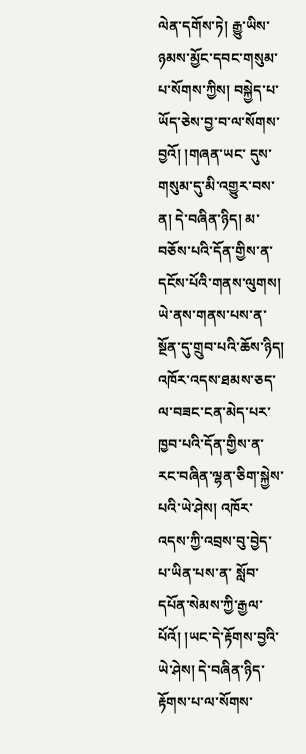ལེན་དགོས་ཏེ། རྒྱུ་ཡིས་ ཉམས་མྱོང་དབང་གསུམ་པ་སོགས་ཀྱིས། བསྐྱེད་པ་ཡོད་ཅེས་བྱ་བ་ལ་སོགས་བྱའོ། །གཞན་ཡང་ དུས་གསུམ་དུ་མི་འགྱུར་བས་ན། དེ་བཞིན་ཉིད། མ་བཅོས་པའི་དོན་གྱིས་ན་ དངོས་པོའི་གནས་ལུགས། ཡེ་ནས་གནས་པས་ན་ སྔོན་དུ་གྲུབ་པའི་ཆོས་ཉིད། འཁོར་འདས་ཐམས་ཅད་ལ་བཟང་ངན་མེད་པར་ཁྱབ་པའི་དོན་གྱིས་ན་ རང་བཞིན་ལྷན་ཅིག་སྐྱེས་པའི་ཡེ་ཤེས། འཁོར་འདས་ཀྱི་འབྲས་བུ་བྱེད་པ་ཡིན་པས་ན་ སློབ་དཔོན་སེམས་ཀྱི་རྒྱལ་པོའོ། །ཡང་དེ་རྟོགས་བྱའི་ཡེ་ཤེས། དེ་བཞིན་ཉིད་རྟོགས་པ་ལ་སོགས་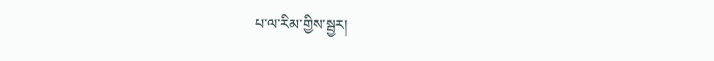པ་ལ་རིམ་གྱིས་སྦྱར།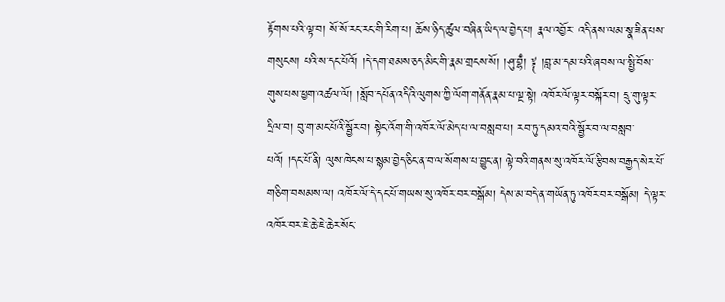རྟོགས་པའི་ལྟ་བ། སོ་སོ་རང་རང་གི་རིག་པ། ཆོས་ཉིད་ཚུལ་བཞིན་ཡིད་ལ་བྱེད་པ། རྣལ་འབྱོར་ འདི་ནས་ལམ་སྣ་ཟིན་པས་གསུངས། པའི་ས་དང་པོའོ། །དེ་དག་ཐམས་ཅད་མིང་གི་རྣམ་གྲངས་སོ། །ཤུ་བྷྃ། ༈ །བླ་མ་དམ་པའི་ཞབས་ལ་སྤྱི་བོས་གུས་པས་ཕྱག་འཚལ་ལོ། །སློབ་དཔོན་འདིའི་ལུགས་ཀྱི་ལོག་གནོན་རྣམ་པ་ལྔ་སྟེ། འཁོར་ལོ་ལྟར་བསྐོར་བ། དྲུ་གུ་ལྟར་དྲིལ་བ། བུ་ག་མང་པོའི་སྦྱོར་བ། སྟེང་འོག་གི་འཁོར་ལོ་མེད་པ་ལ་བསླབ་པ། རབ་ཏུ་དམའ་བའི་སྦྱོར་བ་ལ་བསླབ་པའོ། །དང་པོ་ནི། ལུས་ཁེངས་པ་སྙམ་བྱེད་ཅིང་ན་བ་ལ་སོགས་པ་བྱུང་ན། ལྟེ་བའི་གནས་སུ་འཁོར་ལོ་རྩིབས་བརྒྱད་སེར་པོ་གཅིག་བསམས་ལ། འཁོར་ལོ་དེ་དང་པོ་གཡས་སུ་འཁོར་བར་བསྒོམ། དེས་མ་བདེ་ན་གཡོན་ཏུ་འཁོར་བར་བསྒོམ། དེ་ལྟར་འཁོར་བར་ཇེ་ཆེ་ཇེ་ཆེར་སོང་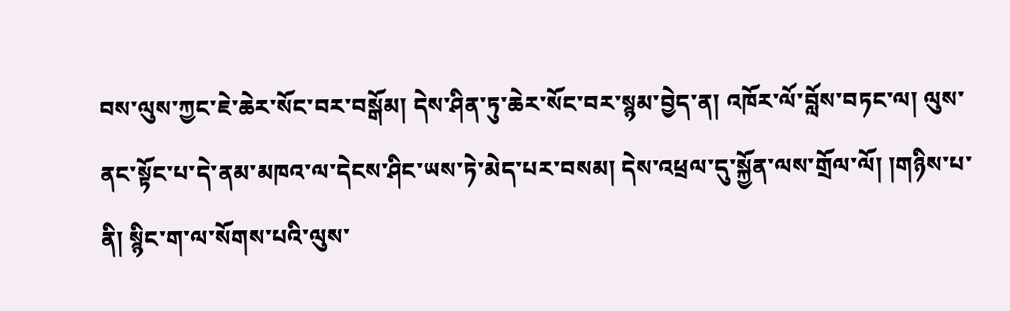བས་ལུས་ཀྱང་ཇེ་ཆེར་སོང་བར་བསྒོམ། དེས་ཤིན་ཏུ་ཆེར་སོང་བར་སྙམ་བྱེད་ན། འཁོར་ལོ་བློས་བཏང་ལ། ལུས་ནང་སྟོང་པ་དེ་ནམ་མཁའ་ལ་དེངས་ཤིང་ཡས་ཏེ་མེད་པར་བསམ། དེས་འཕྲལ་དུ་སྐྱོན་ལས་གྲོལ་ལོ། །གཉིས་པ་ནི། སྙིང་ག་ལ་སོགས་པའི་ལུས་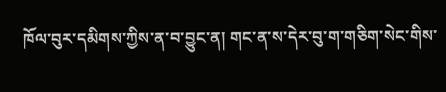ཁོལ་བུར་དམིགས་ཀྱིས་ན་བ་བྱུང་ན། གང་ན་ས་དེར་བུ་ག་གཅིག་སེང་གིས་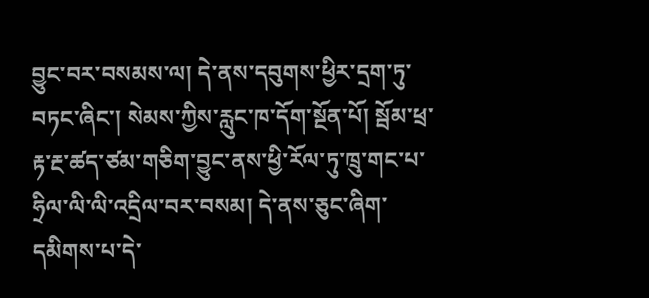བྱུང་བར་བསམས་ལ། དེ་ནས་དབུགས་ཕྱིར་དྲག་ཏུ་བཏང་ཞིང་། སེམས་ཀྱིས་རླུང་ཁ་དོག་སྔོན་པོ། སྦོམ་ཕྲ་རྟ་རྔ་ཚད་ཙམ་གཅིག་བྱུང་ནས་ཕྱི་རོལ་ཏུ་ཁྲུ་གང་པ་ཧྲིལ་ལི་ལི་འདྲིལ་བར་བསམ། དེ་ནས་ཅུང་ཞིག་དམིགས་པ་དེ་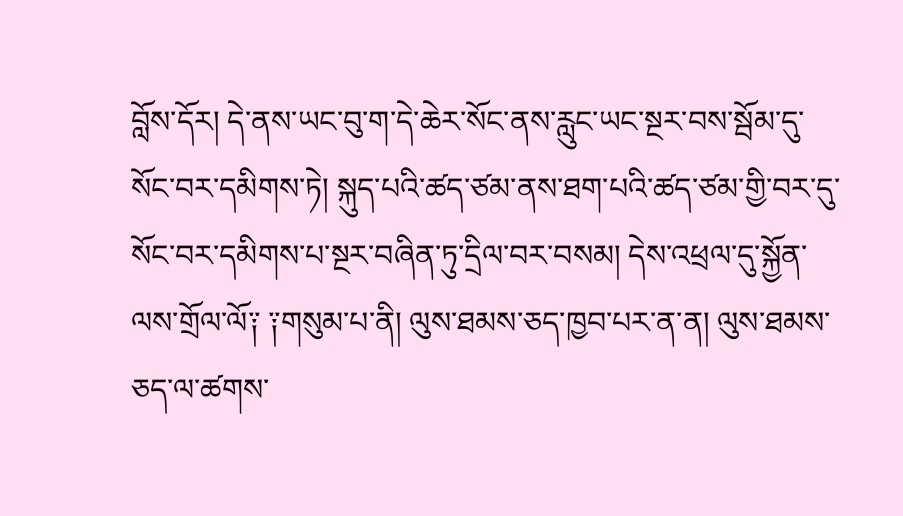བློས་དོར། དེ་ནས་ཡང་བུ་ག་དེ་ཆེར་སོང་ནས་རླུང་ཡང་སྔར་བས་སྦོམ་དུ་སོང་བར་དམིགས་ཏེ། སྐུད་པའི་ཚད་ཙམ་ནས་ཐག་པའི་ཚད་ཙམ་གྱི་བར་དུ་སོང་བར་དམིགས་པ་སྔར་བཞིན་ཏུ་དྲིལ་བར་བསམ། དེས་འཕྲལ་དུ་སྐྱོན་ལས་གྲོལ་ལོ༑ ༑གསུམ་པ་ནི། ལུས་ཐམས་ཅད་ཁྱབ་པར་ན་ན། ལུས་ཐམས་ཅད་ལ་ཚགས་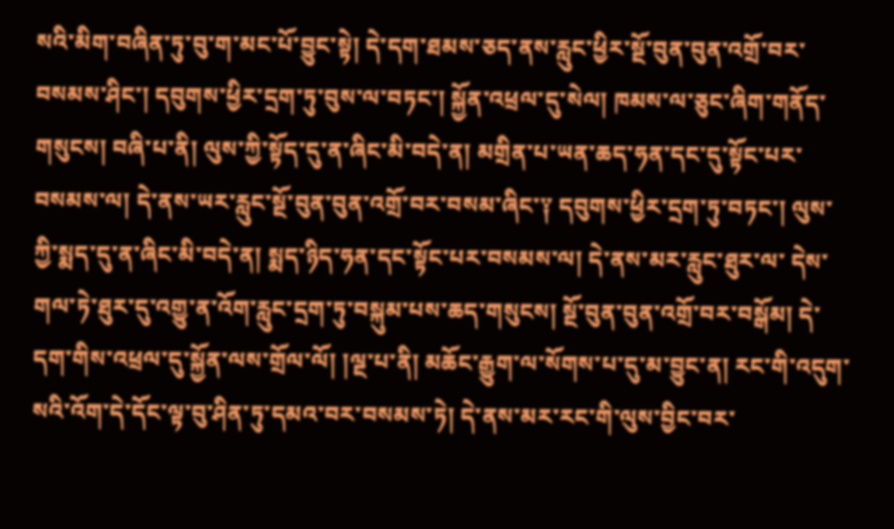སའི་མིག་བཞིན་ཏུ་བུ་ག་མང་པོ་བྱུང་སྟེ། དེ་དག་ཐམས་ཅད་ནས་རླུང་ཕྱིར་སྔོ་བུན་བུན་འགྲོ་བར་བསམས་ཤིང་། དབུགས་ཕྱིར་དྲག་ཏུ་བུས་ལ་བཏང་། སྐྱོན་འཕྲལ་དུ་སེལ། ཁམས་ལ་ཅུང་ཞིག་གནོད་གསུངས། བཞི་པ་ནི། ལུས་ཀྱི་སྟོད་དུ་ན་ཞིང་མི་བདེ་ན། མགྲིན་པ་ཡན་ཆད་ཧན་དང་དུ་སྟོང་པར་བསམས་ལ། དེ་ནས་ཡར་རླུང་སྔོ་བུན་བུན་འགྲོ་བར་བསམ་ཞིང་༑ དབུགས་ཕྱིར་དྲག་ཏུ་བཏང་། ལུས་ཀྱི་སྨད་དུ་ན་ཞིང་མི་བདེ་ན། སྨད་ཉིད་ཧན་དང་སྟོང་པར་བསམས་ལ། དེ་ནས་མར་རླུང་ཐུར་ལ་ དེས་གལ་ཏེ་ཐུར་དུ་འགྱུ་ན་འོག་རླུང་དྲག་ཏུ་བསྐུམ་པས་ཆད་གསུངས། སྔོ་བུན་བུན་འགྲོ་བར་བསྒོམ། དེ་དག་གིས་འཕྲལ་དུ་སྐྱོན་ལས་གྲོལ་ལོ། །ལྔ་པ་ནི། མཆོང་རྒྱུག་ལ་སོགས་པ་དུ་མ་བྱུང་ན། རང་གི་འདུག་སའི་འོག་དེ་དོང་ལྟ་བུ་ཤིན་ཏུ་དམའ་བར་བསམས་ཏེ། དེ་ནས་མར་རང་གི་ལུས་བྱིང་བར་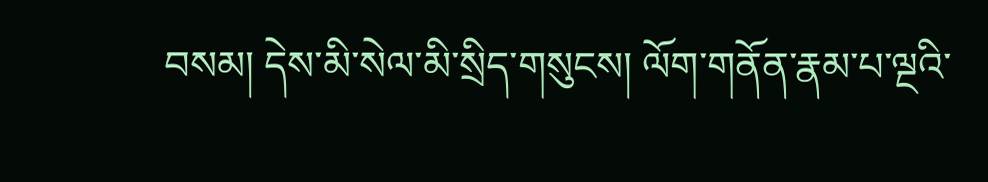བསམ། དེས་མི་སེལ་མི་སྲིད་གསུངས། ལོག་གནོན་རྣམ་པ་ལྔའི་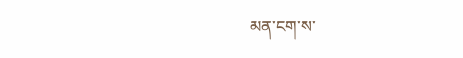མན་ངག་ས་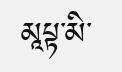མཱཔྟ་མི་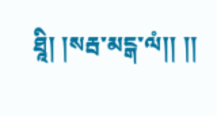ཐཱི། །སརྦ་མངྒ་ལཾ།། །།